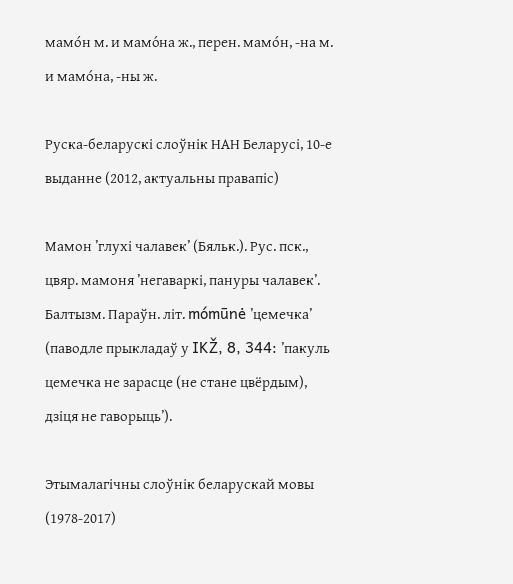мамо́н м. и мамо́на ж., перен. мамо́н, -на м. и мамо́на, -ны ж.

Руска-беларускі слоўнік НАН Беларусі, 10-е выданне (2012, актуальны правапіс)

Мамон ’глухі чалавек’ (Бяльк.). Рус. пск., цвяр. мамоня ’негаваркі, пануры чалавек’. Балтызм. Параўн. літ. mómūnė ’цемечка’ (паводле прыкладаў у IKŽ, 8, 344: ’пакуль цемечка не зарасце (не стане цвёрдым), дзіця не гаворыць’).

Этымалагічны слоўнік беларускай мовы (1978-2017)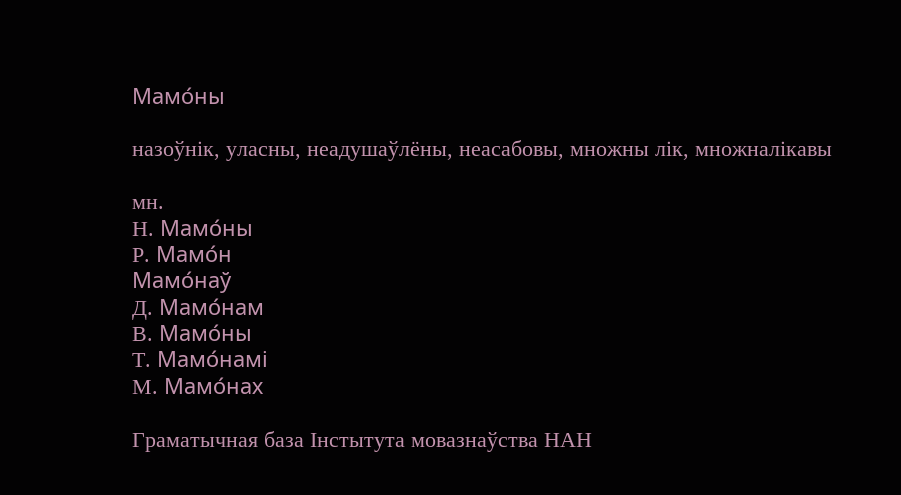Мамо́ны

назоўнік, уласны, неадушаўлёны, неасабовы, множны лік, множналікавы

мн.
Н. Мамо́ны
Р. Мамо́н
Мамо́наў
Д. Мамо́нам
В. Мамо́ны
Т. Мамо́намі
М. Мамо́нах

Граматычная база Інстытута мовазнаўства НАН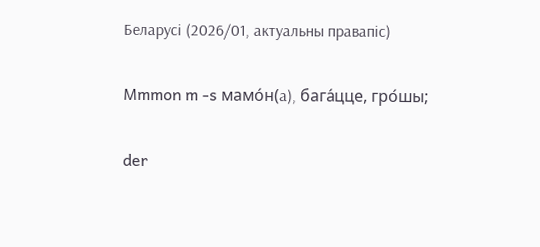Беларусі (2026/01, актуальны правапіс)

Mmmon m -s мамо́н(а), бага́цце, гро́шы;

der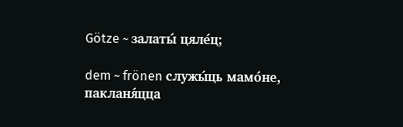Götze ~ залаты́ цяле́ц;

dem ~ frönen служы́ць мамо́не, пакланя́цца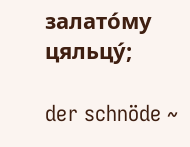залато́му цяльцу́;

der schnöde ~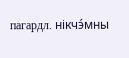пагардл. нікчэ́мны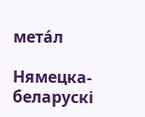мета́л

Нямецка-беларускі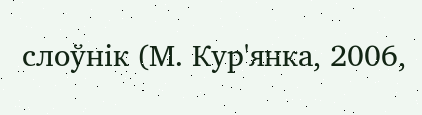слоўнік (М. Кур'янка, 2006,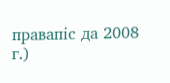правапіс да 2008 г.)